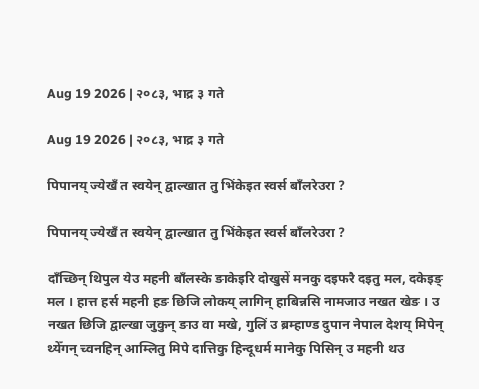Aug 19 2026 | २०८३, भाद्र ३ गते

Aug 19 2026 | २०८३, भाद्र ३ गते

पिपानय् ज्येखँ त स्वयेन् द्वाल्खात तु भिंकेइत स्वर्स बाँलरेउरा ?

पिपानय् ज्येखँ त स्वयेन् द्वाल्खात तु भिंकेइत स्वर्स बाँलरेउरा ?

दाँच्छिन् थिपुल येउ महनी बाँलस्के ङाकेइरि दोखुसें मनकु दइफरै दइतु मल, दकेइङ् मल । हात्त हर्स महनी हङ छिजि लोकय् लागिन् हाबिन्नसि नामजाउ नखत खेङ । उ नखत छिजि द्वाल्खा जुकुन् ङाउ वा मखे, गुलिं उ ब्रम्हाण्ड दुपान नेपाल देशय् मिपेन् थ्येँगन् च्वनहिन् आम्लितु मिपे दात्तिकु हिन्दूधर्म मानेकु पिसिन् उ महनी थउ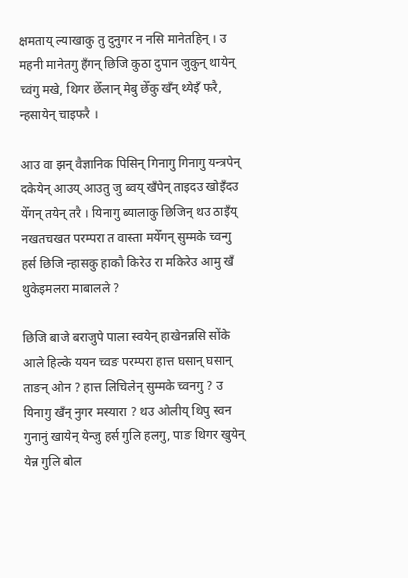क्षमताय् ल्याखाकु तु दुनुगर न नसि मानेतहिन् । उ महनी मानेतगु हँगन् छिजि कुठा दुपान जुकुन् थायेन् च्वंगु मखे, थिगर छेँलान् मेबु छेँकु खँन् थ्येइँ फरै, न्हसायेन् चाइफरै ।

आउ वा झन् वैज्ञानिक पिसिन् गिनागु गिनागु यन्त्रपेन् दकेयेन् आउय् आउतु जु ब्वय् खँपेन् ताइदउ खोइँदउ येँगन् तयेन् तरै । यिनागु ब्यालाकु छिजिन् थउ ठाइँय् नखतचखत परम्परा त वास्ता मयेँगन् सुम्मके च्वन्गु हर्स छिजि न्हासकु हाकौ किरेउ रा मकिरेउ आमु खँ थुकेइमलरा माबालले ?

छिजि बाजे बराजुपे पाला स्वयेन् हाखेनन्नसि सोंके आले हिल्के ययन च्वङ परम्परा हात्त घसान् घसान् ताङन् ओन ? हात्त लिचिलेन् सुम्मके च्वनगु ? उ यिनागु खँन् नुगर मस्यारा ? थउ ओलीय् थिपु स्वन गुनानुं खायेन् येन्जु हर्स गुलि हलगु, पाङ थिगर खुयेन् येन्न गुलि बोल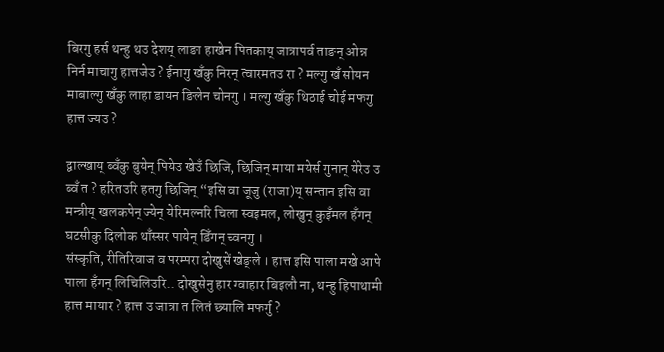बिरगु हर्स थन्हु थउ देशय् लाङा हाखेन पितकाय् जात्रापर्व ताङन् ओन्न निर्न माचागु हात्तजेउ ? ईनागु खँकु निरन् त्वारमतउ रा ? मल्गु खँ सोयन माबाल्गु खँकु लाहा डायन ङिलेन चोनगु । मल्गु खँकु थिठाई चोई मफगु हात्त ज्यउ ?

द्वाल्खाय् ब्वँकु बुयेन् पियेउ खेउँ छिजि, छिजिन् माया मयेर्स गुनान् येरेउ उ ब्वँ त ? हरितउरि हतगु छिजिन् “इसि वा जूजु (राजा)य् सन्तान इसि वा मन्त्रीय् खलकपेन् ज्येन् येरिमल्नरि चिला स्वइमल, लोखुन् कुइँमल हँगन् घटसीकु दिलोक थाँस्सर पायेन् डिँगन् च्वनगु ।
संस्कृति, रीतिरिवाज व परम्परा दोखुसें खेङ्ले । हात्त इसि पाला मखे आपे पाला हँगन् लिचिलिउरि.. दोखुसेनु हार ग्वाहार बिइलौ ना, थन्हु हिपाथामी हात्त मायार ? हात्त उ जात्रा त लितं छ्यालि मफर्गु ?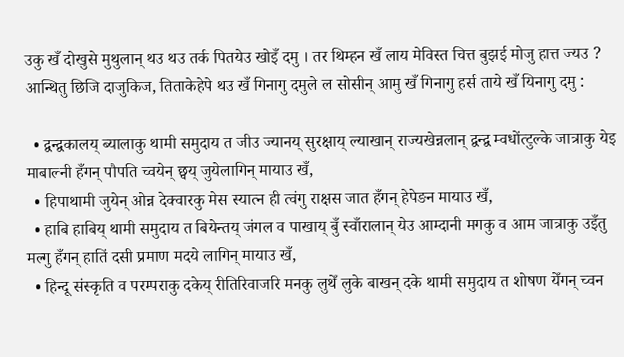उकु खँ दोखुसे मुथुलान् थउ थउ तर्क पितयेउ खोइँ दमु । तर थिम्हन खँ लाय मेविस्त चित्त बुझई मोजु हात्त ज्यउ ?
आन्थितु छिजि दाजुकिज, तिताकेहेपे थउ खँ गिनागु दमुले ल सोसीन् आमु खँ गिनागु हर्स ताये खँ यिनागु दमु :

  • द्वन्द्वकालय् ब्यालाकु थामी समुदाय त जीउ ज्यानय् सुरक्षाय् ल्याखान् राज्यखेन्नलान् द्वन्द्व म्वधोंत्टुल्के जात्राकु येइ माबाल्नी हँगन् पौपति च्वयेन् छ्वय् जुयेलागिन् मायाउ खँ,
  • हिपाथामी जुयेन् ओन्न देक्वारकु मेस स्यात्न ही त्वंगु राक्षस जात हँगन् हेपेङन मायाउ खँ,
  • हाबि हाबिय् थामी समुदाय त बियेन्तय् जंगल व पाखाय् बुँ स्वाँरालान् येउ आम्दानी मगकु व आम जात्राकु उइँतु मल्गु हँगन् हातिं दसी प्रमाण मदये लागिन् मायाउ खँ,
  • हिन्दू संस्कृति व परम्पराकु दकेय् रीतिरिवाजरि मनकु लुथेँ लुके बाखन् दके थामी समुदाय त शोषण येँगन् च्वन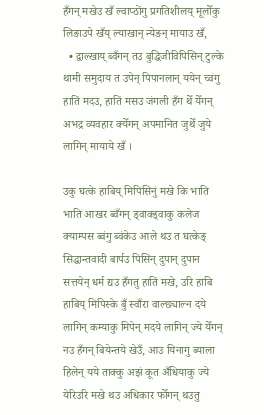हँगन् मखेउ खँ ल्वाप्ठोंगु प्रगतिशीलय् मूलोँकु लिङाउपे खँय् ल्याखान् न्येङन् मायाउ खँ,
  • द्वाल्खाय् ब्वँगन् तउ बुद्धिजीविपिसिन् टुल्के थामी समुदाय त उपेन् पिपानलान् ययेन् च्वंगु हातिं मदउ, हातिं मसउ जंगली हँग थेँ येँगन् अभद्र व्यवहार क्येँगन् अपमानित जुथेँ जुये लागिन् मायाये खँ ।

उकु घत्के हाबिय् मिपिसिनुं मखे कि भाति भाति आखर ब्वँगन् ड्वाक्ड्वाकु कलेज क्याम्पस ब्वंगु ब्वंकेउ आले थउ त घत्केङ् सिद्धान्तवादी बार्पउ पिसिन् दुपान् दुपान सत्तयेन् धर्म द्यउ हँगतु हातिं मखे, उरि हाबि हाबिय् मिपिस्के बुँ स्वाँरा वाल्छ्याल्न दये लागिन् कम्याकु मिपेन् मदये लागिन् ज्ये येँगन् नउ हँगन् बियेन्तये खेउँ, आउ यिनागु ब्याला हिलेन् यये ताक्कु अझं कूत अँधियाकु ज्ये येरिउरि मखे थउ अधिकार फोँगन् थउतु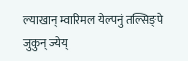ल्याखान् म्वारिमल येल्पनुं तल्सिङ्पे जुकुन् ज्येय्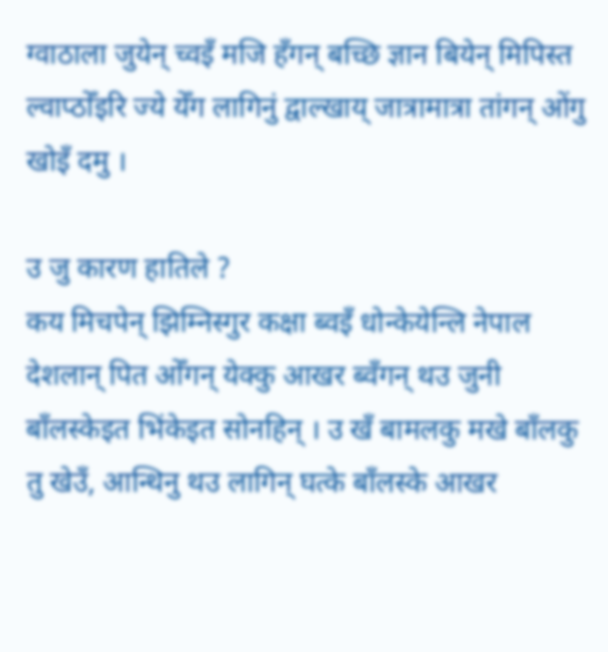ग्वाठाला जुयेन् च्वइँ मजि हँगन् बच्छि ज्ञान बियेन् मिपिस्त ल्वाप्ठोँइरि ज्ये येँग लागिनुं द्वाल्खाय् जात्रामात्रा तांगन् ओंगु खोइँ दमु ।

उ जु कारण हातिले ?
कय मिचपेन् झिम्निस्गुर कक्षा ब्वइँ धोन्केयेन्लि नेपाल देशलान् पित ओँगन् येक्कु आखर ब्वँगन् थउ जुनी बाँलस्केइत भिंकेइत सोनहिन् । उ खँ बामलकु मखे बाँलकु तु खेउँ, आन्थिनु थउ लागिन् घत्के बाँलस्के आखर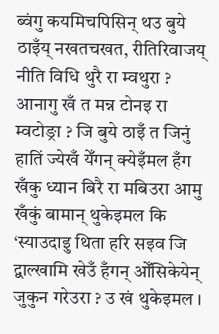ब्वंगु कयमिचपिसिन् थउ बुये ठाइँय् नखतचखत, रीतिरिवाजय् नीति विधि थुरै रा म्वथुरा ? आनागु खँ त मन्न टोनइ रा म्वटोङ्रा ? जि बुये ठाइँ त जिनुं हातिं ज्येखँ येँगन् क्येइँमल हँग खँकु ध्यान बिरै रा मबिउरा आमु खँकुं बामान् थुकेइमल कि ‘स्याउदाइु थिता हरि सइव जि द्वाल्खामि खेउँ हँगन् ओँसिकेयेन् जुकुन गरेउरा ? उ खं थुकेइमल ।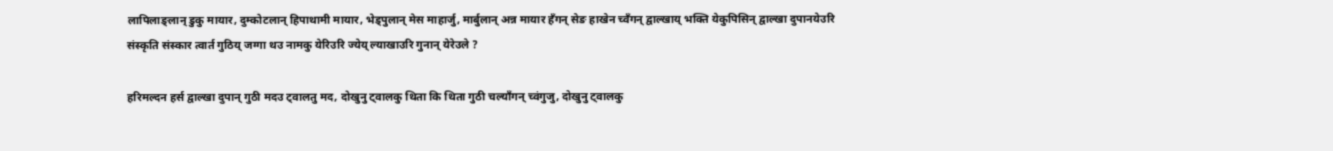लापिलाङ्लान् डुकु मायार, दुम्कोटलान् हिपाथामी मायार, भेड्पुलान् मेस माहार्जु, मार्बुलान् अन्न मायार हँगन् सेङ हाखेन च्वँगन् द्वाल्खाय् भक्ति येकुपिसिन् द्वाल्खा दुपानयेउरि संस्कृति संस्कार त्वार्त गुठिय् जग्गा थउ नामकु येरिउरि ज्येय् ल्याखाउरि गुनान् येरेउले ?

हरिमल्दन हर्स द्वाल्खा दुपान् गुठी मदउ ट्वालतु मद, दोखुनु ट्वालकु थिता कि थिता गुठी चल्याँगन् च्वंगुजु, दोखुनु ट्वालकु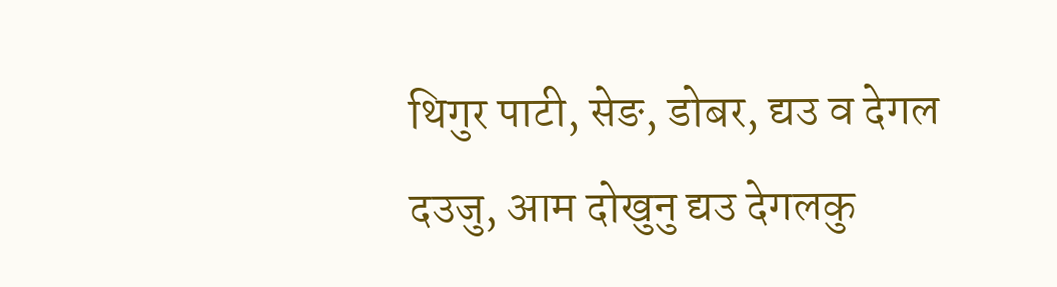थिगुर पाटी, सेङ, डोबर, द्यउ व देगल दउजु, आम दोखुनु द्यउ देगलकु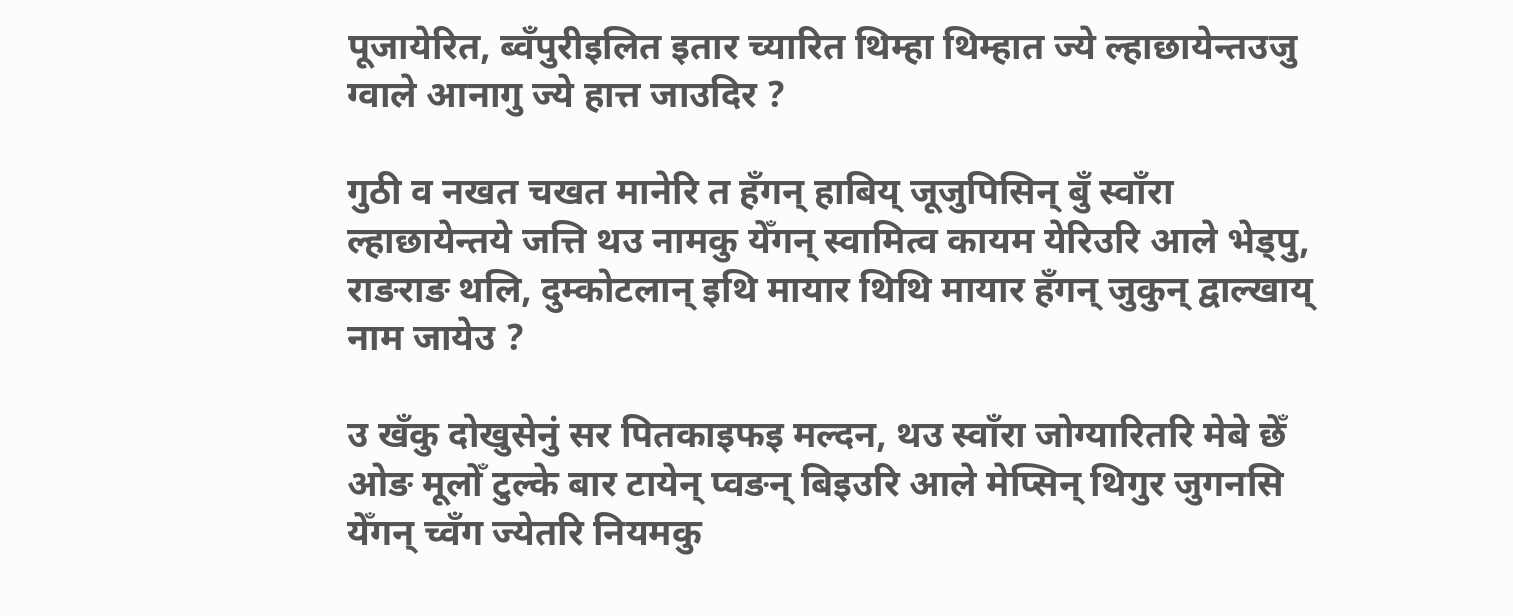पूजायेरित, ब्वँपुरीइलित इतार च्यारित थिम्हा थिम्हात ज्ये ल्हाछायेन्तउजु ग्वाले आनागु ज्ये हात्त जाउदिर ?

गुठी व नखत चखत मानेरि त हँगन् हाबिय् जूजुपिसिन् बुँ स्वाँरा ल्हाछायेन्तये जत्ति थउ नामकु येँगन् स्वामित्व कायम येरिउरि आले भेड्पु, राङराङ थलि, दुम्कोटलान् इथि मायार थिथि मायार हँगन् जुकुन् द्वाल्खाय् नाम जायेउ ?

उ खँकु दोखुसेनुं सर पितकाइफइ मल्दन, थउ स्वाँरा जोग्यारितरि मेबे छेँ ओङ मूलोँ टुल्के बार टायेन् प्वङन् बिइउरि आले मेप्सिन् थिगुर जुगनसि येँगन् च्वँग ज्येतरि नियमकु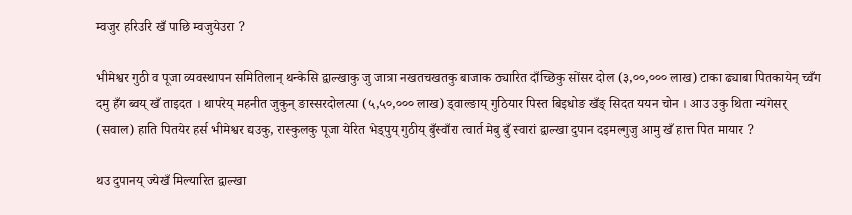म्वजुर हरिउरि खँ पाछि म्वजुयेउरा ?

भीमेश्वर गुठी व पूजा व्यवस्थापन समितिलान् थन्केसि द्वाल्खाकु जु जात्रा नखतचखतकु बाजाक ठ्यारित दाँच्छिकु सोंसर दोल (३,००,००० लाख) टाका ढ्याबा पितकायेन् च्वँग दमु हँग ब्वय् खँ ताइदत । थापरेय् महनीत जुकुन् ङास्सरदोलत्या (५,५०,००० लाख) ड्वाल्ङाय् गुठियार पिस्त बिइधोङ खँङ् सिदत ययन चोन । आउ उकु थिता न्यंगेसर् (सवाल) हाति पितयेर हर्स भीमेश्वर द्यउकु, रास्कुलकु पूजा येरित भेड्पुय् गुठीय् बुँस्वाँरा त्वार्त मेबु बुँ स्वारां द्वाल्खा दुपान दइमल्गुजु आमु खँ हात्त पित मायार ?

थउ दुपानय् ज्येखँ मिल्यारित द्वाल्खा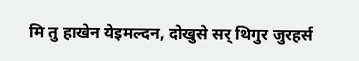मि तु हाखेन येइमल्दन, दोखुसे सर् थिगुर जुरहर्स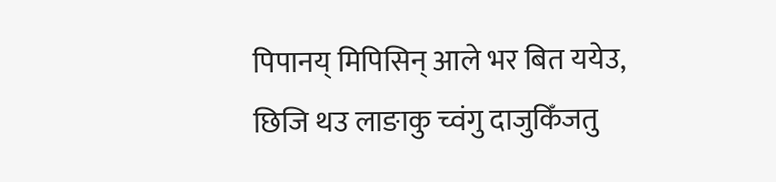पिपानय् मिपिसिन् आले भर बित ययेउ, छिजि थउ लाङाकु च्वंगु दाजुकिँजतु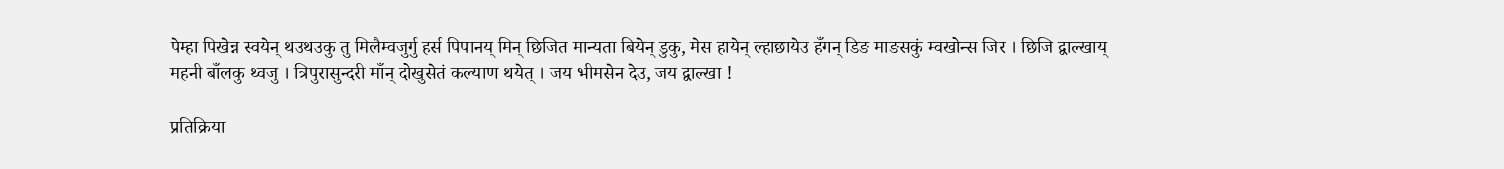पेम्हा पिखेन्न स्वयेन् थउथउकु तु मिलैम्वजुर्गु हर्स पिपानय् मिन् छिजित मान्यता बियेन् डुकु, मेस हायेन् ल्हाछायेउ हँगन् डिङ माङसकुं म्वखोन्स जिर । छिजि द्वाल्खाय् महनी बाँलकु थ्वजु । त्रिपुरासुन्दरी माँन् दोखुसेतं कल्याण थयेत् । जय भीमसेन देउ, जय द्वाल्खा !

प्रतिक्रिया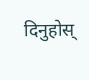दिनुहोस्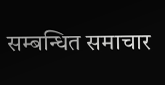सम्बन्धित समाचार